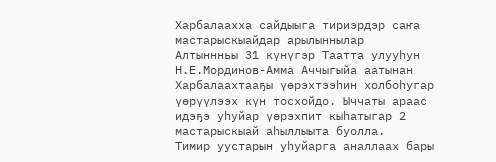Харбалаахха сайдыыга тириэрдэр саҥа мастарыскыайдар арылыннылар
Алтыннньы 31 күнүгэр Таатта улууһун Н.Е.Мординов-Амма Аччыгыйа аатынан Харбалаахтааҕы үөрэхтээһин холбоһугар үөрүүлээх күн тосхойдо. Ыччаты араас идэҕэ уһуйар үөрэхпит кыһатыгар 2 мастарыскыай аһыллыыта буолла.
Тимир уустарын уһуйарга аналлаах бары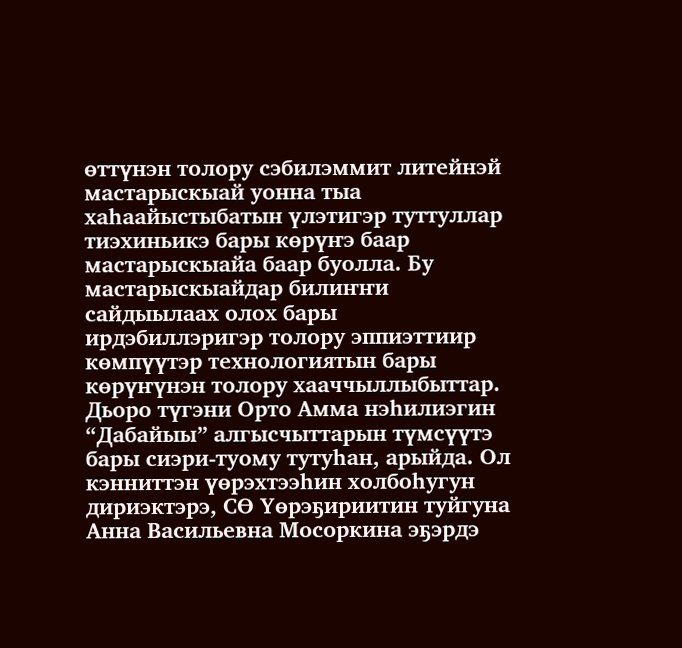өттүнэн толору сэбилэммит литейнэй мастарыскыай уонна тыа хаһаайыстыбатын үлэтигэр туттуллар тиэхиньикэ бары көрүҥэ баар мастарыскыайа баар буолла. Бу мастарыскыайдар билиҥҥи сайдыылаах олох бары ирдэбиллэригэр толору эппиэттиир көмпүүтэр технологиятын бары көрүҥүнэн толору хааччыллыбыттар.
Дьоро түгэни Орто Амма нэһилиэгин “Дабайыы” алгысчыттарын түмсүүтэ бары сиэри-туому тутуһан, арыйда. Ол кэнниттэн үөрэхтээһин холбоһугун дириэктэрэ, СӨ Үөрэҕириитин туйгуна Анна Васильевна Мосоркина эҕэрдэ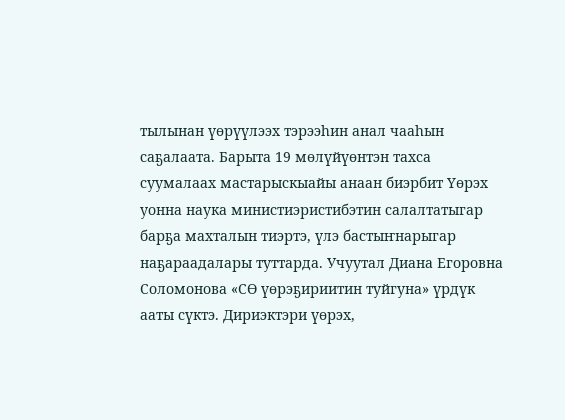тылынан үөрүүлээх тэрээһин анал чааһын саҕалаата. Барыта 19 мөлүйүөнтэн тахса суумалаах мастарыскыайы анаан биэрбит Үөрэх уонна наука министиэристибэтин салалтатыгар барҕа махталын тиэртэ, үлэ бастыҥнарыгар наҕараадалары туттарда. Учуутал Диана Егоровна Соломонова «СӨ үөрэҕириитин туйгуна» үрдүк ааты сүктэ. Дириэктэри үөрэх,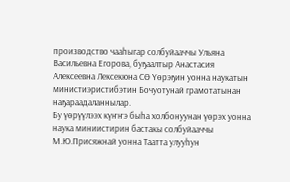производство чааһыгар солбуйааччы Ульяна Васильевна Егорова, буҕаалтыр Анастасия Алексеевна Лексекюна СӨ Үөрэҕин уонна наукатын министиэристибэтин Бочуотунай грамотатынан наҕараадаланнылар.
Бу үөрүүлээх күҥҥэ быһа холбонуунан үөрэх уонна наука миниистирин бастакы солбуйааччы М.Ю.Присяжнай уонна Таатта улууһун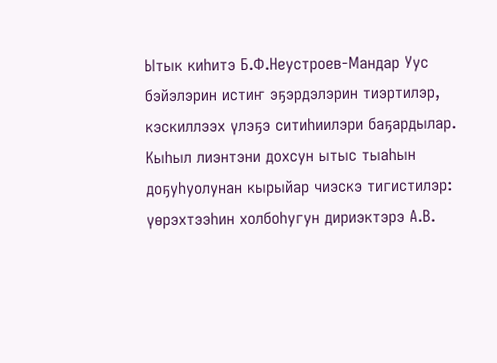Ытык киһитэ Б.Ф.Неустроев-Мандар Уус бэйэлэрин истиҥ эҕэрдэлэрин тиэртилэр, кэскиллээх үлэҕэ ситиһиилэри баҕардылар. Кыһыл лиэнтэни дохсун ытыс тыаһын доҕуһуолунан кырыйар чиэскэ тигистилэр: үөрэхтээһин холбоһугун дириэктэрэ А.В.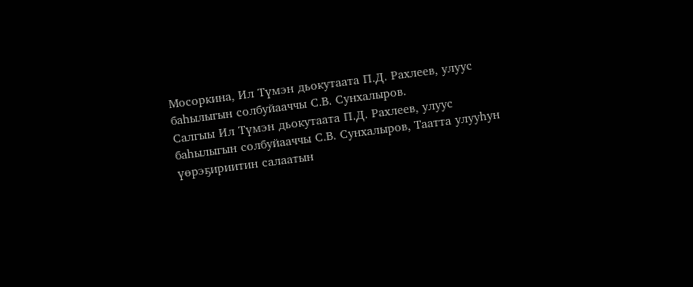Мосоркина, Ил Түмэн дьокутаата П.Д. Рахлеев, улуус баһылыгын солбуйааччы С.В. Сунхалыров.
Салгыы Ил Түмэн дьокутаата П.Д. Рахлеев, улуус баһылыгын солбуйааччы С.В. Сунхалыров, Таатта улууһун үөрэҕириитин салаатын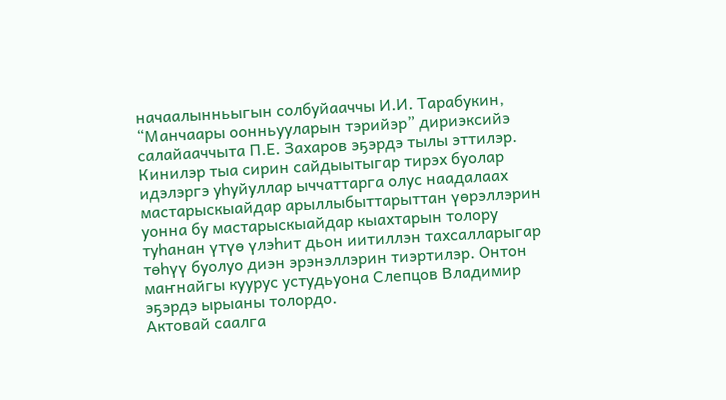начаалынньыгын солбуйааччы И.И. Тарабукин, “Манчаары оонньууларын тэрийэр” дириэксийэ салайааччыта П.Е. Захаров эҕэрдэ тылы эттилэр. Кинилэр тыа сирин сайдыытыгар тирэх буолар идэлэргэ уһуйуллар ыччаттарга олус наадалаах мастарыскыайдар арыллыбыттарыттан үөрэллэрин уонна бу мастарыскыайдар кыахтарын толору туһанан үтүө үлэһит дьон иитиллэн тахсалларыгар төһүү буолуо диэн эрэнэллэрин тиэртилэр. Онтон маҥнайгы куурус устудьуона Слепцов Владимир эҕэрдэ ырыаны толордо.
Актовай саалга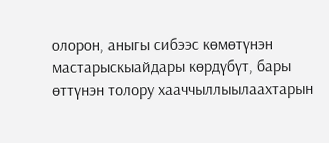олорон, аныгы сибээс көмөтүнэн мастарыскыайдары көрдүбүт, бары өттүнэн толору хааччыллыылаахтарын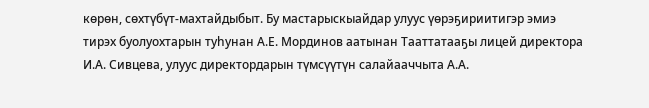көрөн, сөхтүбүт-махтайдыбыт. Бу мастарыскыайдар улуус үөрэҕириитигэр эмиэ тирэх буолуохтарын туһунан А.Е. Мординов аатынан Тааттатааҕы лицей директора И.А. Сивцева, улуус директордарын түмсүүтүн салайааччыта А.А.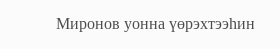Миронов уонна үөрэхтээһин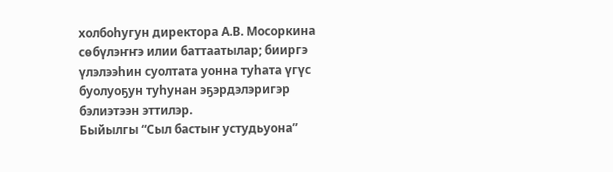холбоһугун директора А.В. Мосоркина сөбүлэҥҥэ илии баттаатылар; бииргэ үлэлээһин суолтата уонна туһата үгүс буолуоҕун туһунан эҕэрдэлэригэр бэлиэтээн эттилэр.
Быйылгы “Сыл бастыҥ устудьуона”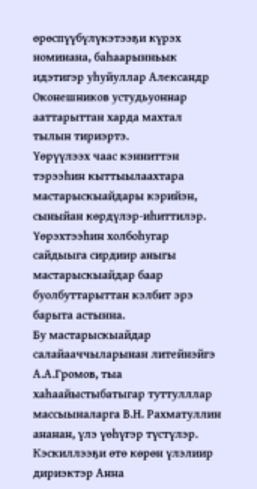өрөспүүбүлүкэтээҕи күрэх номинана, баһаарынньык идэтигэр уһуйуллар Александр Оконешников устудьуоннар ааттарыттан харда махтал тылын тириэртэ.
Үөрүүлээх чаас кэнниттэн тэрээһин кыттыылаахтара мастарыскыайдары кэрийэн, сыныйан көрдүлэр-иһиттилэр. Үөрэхтээһин холбоһугар сайдыыга сирдиир аныгы мастарыскыайдар баар буолбуттарыттан кэлбит эрэ барыта астынна.
Бу мастарыскыайдар салайааччыларынан литейнэйгэ А.А.Громов, тыа хаһаайыстыбатыгар туттулллар массыыналарга В.Н. Рахматуллин ананан, үлэ үөһүгэр түстүлэр. Кэскиллээҕи өтө көрөн үлэлиир дириэктэр Анна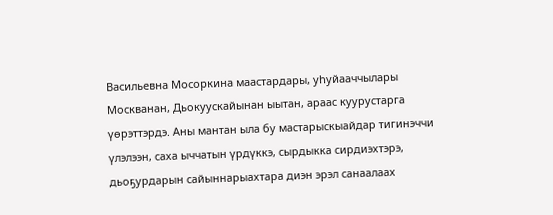Васильевна Мосоркина маастардары, уһуйааччылары Москванан, Дьокуускайынан ыытан, араас куурустарга үөрэттэрдэ. Аны мантан ыла бу мастарыскыайдар тигинэччи үлэлээн, саха ыччатын үрдүккэ, сырдыкка сирдиэхтэрэ, дьоҕурдарын сайыннарыахтара диэн эрэл санаалаах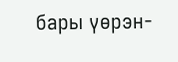бары үөрэн-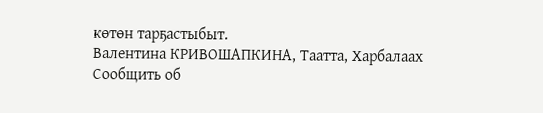көтөн тарҕастыбыт.
Валентина КРИВОШАПКИНА, Таатта, Харбалаах
Сообщить об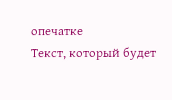опечатке
Текст, который будет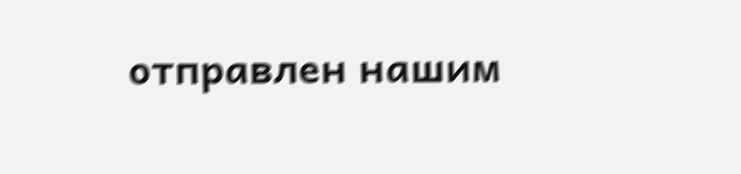отправлен нашим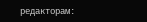редакторам: